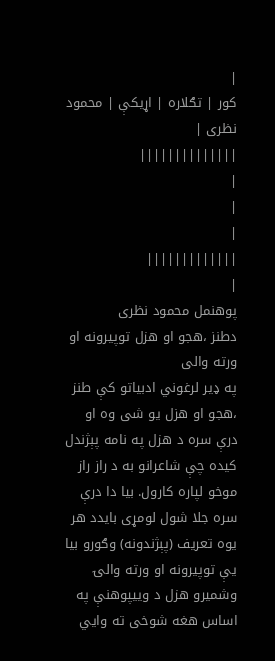|
کور | تګلاره | اړیکې | محمود نظری |
||||||||||||||
|
|
|
|||||||||||||
|
پوهنمل محمود نظری
دطنز ،هجو او هزل توپیرونه او ورته والی
په ډیر لرغوني ادبیاتو کې طنز ،هجو او هزل یو شی وه او درې سره د هزل په نامه پېژندل کیده چې شاعرانو به د راز راز موخو لپاره کارول. بیا دا درې سره جلا شول لومړی بایدد هر یوه تعریف (پېژندونه) وګورو بیا یې توپیرونه او ورته والۍ وشمیرو هزل د وییپوهنې په اساس هغه شوخی ته وایي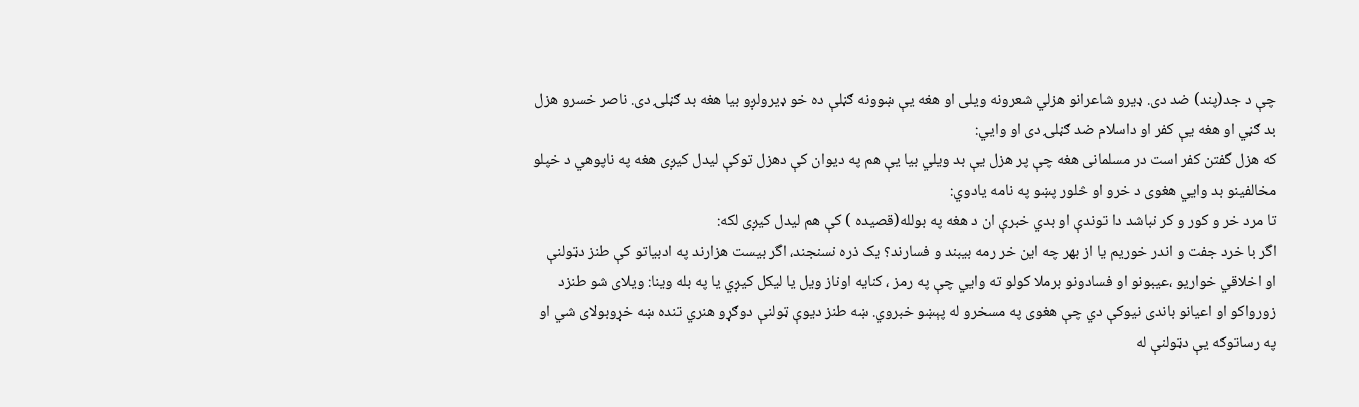چې د جد(پند) ضد دی. ډیرو شاعرانو هزلي شعرونه ویلی او هغه يې ښوونه ګڼلې ده خو ډیرولږو بیا هغه بد ګڼلۍ دی. ناصر خسرو هزل بد ګڼي او هغه يې کفر او داسلام ضد ګڼلۍ دی او وایي:
که هزل گفتن کفر است در مسلمانی هغه چې پر هزل یې بد ویلي بیا يې هم په دیوان کې دهزل توکې لیدل کیږی هغه په ناپوهي د خپلو مخالفینو بد وایي هغوی د خرو او څلور پښو په نامه یادوي:
تا مرد خر و کور و کر نباشد دا توندې او بدي خبرې ان د هغه په بولله(قصیده ) کې هم لیدل کیږی لکه:
اگر با خرد جفت و اندر خوریم یا از بهر چه این خر رمه بیبند و فسارند؟ یک ذره نسنجند، اگر بیست هزارند په ادبیاتو کې طنز دټولنې او اخلاقي خواریو ،عیبونو او فسادونو برملا کولو ته وایي چې په رمز ، کنایه اوناز ویل یا لیکل کیږي یا په بله وینا: ویلای شو طنزد زورواکو او اعیانو باندی نیوکې دي چې هغوی په مسخرو له پېښو خبروي. ښه طنز ديوې ټولنې دوګړو هنري تنده ښه خړوبولای شي او په رساتوګه يې دټولنې له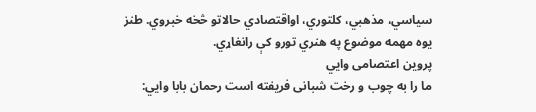سياسي، مذهبي، کلتوري، اواقتصادي حالاتو څخه خبروي. طنز يوه مهمه موضوع په هنري تورو کې رانغاړي.
پروین اعتصامی وایي
ما را به چوب و رخت شبانی فریفته است رحمان بابا وایي: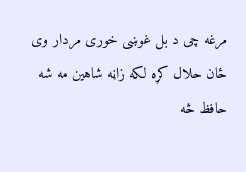مرغه چی د بل غوښی خوری مردار وی ځان حلال کړه لکه زاڼه شاهین مه شه حافظ څه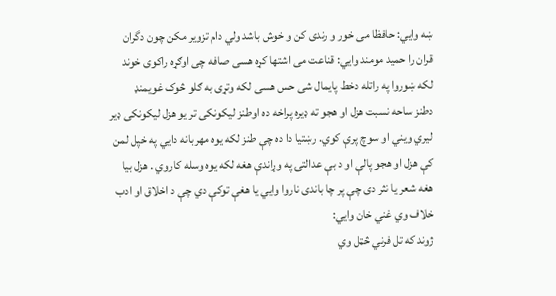ښه وایي: حافظا می خور و رندی کن و خوش باشد ولي دام تزوير مکن چون دگران قران را حمید مومند وایي: قناعت می اشتها کړه هسی صافه چی اوګړه راکوی خوند لکه ښوروا په راتله دخط پایمال شی حس هسی لکه وتړی به ګلو څوک غویمنډ
دطنز ساحه نسبت هزل او هجو ته ډیره پراخه ده اوطنز لیکونکی تر یو هزل لیکونکی ډیر لیري ویني او سوچ پرې کوي. رښتیا دا ده چې طنز لکه یوه مهربانه دایي په خپل لمن کې هزل او هجو پالې او د بې عدالتۍ په وړاندې هغه لکه یوه وسله کاروي . هزل بیا هغه شعر یا نثر دی چې پر چا باندی ناروا وایي یا هغې توکې دي چې د اخلاق او ادب خلاف وي غني خان وایي:
ژوند كه تل فرني څټل وي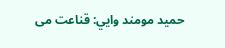حمید مومند وایي: قناعت می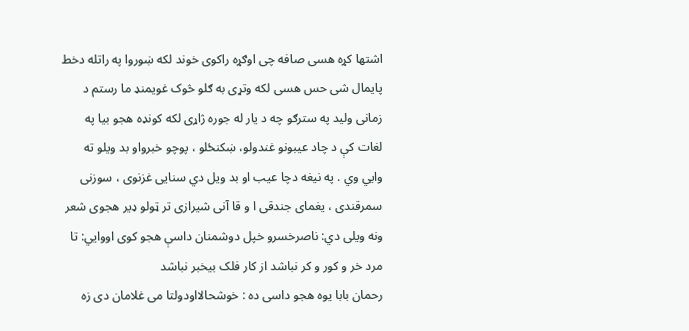اشتها کړه هسی صافه چی اوګړه راکوی خوند لکه ښوروا په راتله دخط پایمال شی حس هسی لکه وتړی به ګلو څوک غویمنډ ما رستم د زمانی ولید په سترګو چه د یار له جوره ژاړی لکه کونډه هجو بیا په لغات کې د چاد عیبونو غندولو، ښکنځلو ، پوچو خبرواو بد ویلو ته وایي وي . په نیغه دچا عیب او بد ویل دي سنايی غزنوی ، سوزنی سمرقندی ، يغمای جندقی ا و قا آنی شيرازی تر ټولو ډیر هجوی شعر ونه ویلی دي: ناصرخسرو خپل دوشمنان داسې هجو کوی اووایي: تا مرد خر و کور و کر نباشد از کار فلک بیخبر نباشد
رحمان بابا یوه هجو داسی ده : خوشحالااودولتا می غلامان دی زه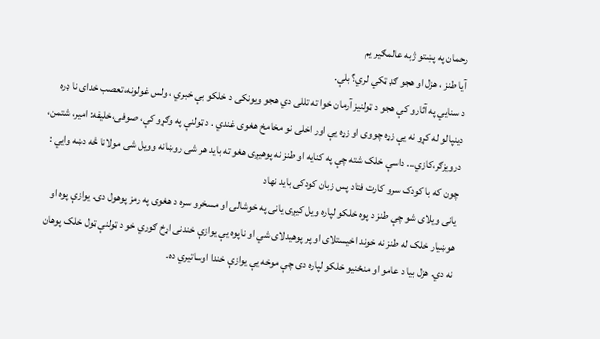رحمان په پښتو ژبه عالمګیر یم
آیا طنز ، هزل او هجو ګډ ټکي لري؟ بلې.
د سنايي په آثارو کې هجو د ټولنیز آرمان خوا ته تللی دي هجو ویونکی د خلکو بې خبري ، ولس غولونه،تعصب خدای نا ډره دینپالو له کړو نه یې زړه چووی او زړه یې اور اخلی نو مخامخ هغوی غندي . د ټولنې په وګړو کې، صوفی،خلیفه: امیر، شتمن، درویزګر،کازي... داسې خلک شته چې په کنایه او طنز نه پوهیږی هغو ته باید هر شی روښانه وویل شی مولانا څه دښه وايي : چون که با کودک سرو کارت فتاد پس زبان کودکی باید نهاد
یانی ویلای شو چې طنز د پوه خلکو لپاره ویل کیږی یانی په خوشالۍ او مسخرو سره د هغوی په رمز پوهول دی. یوازې پوه او هوښيار خلک له طنز نه خوند اخیستلای او پر پوهیدلای شي او ناپوه یې یوازې خندنی اړخ ګوري خو د ټولنې ټول خلک پوهان نه دي. هزل بیا د عامو او منځنیو خلکو لپاره دی چې موخه یې یوازې خندا اوساتیري ده.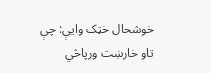خوشحال خټک وایې: چې تاو خارښت ورپاڅي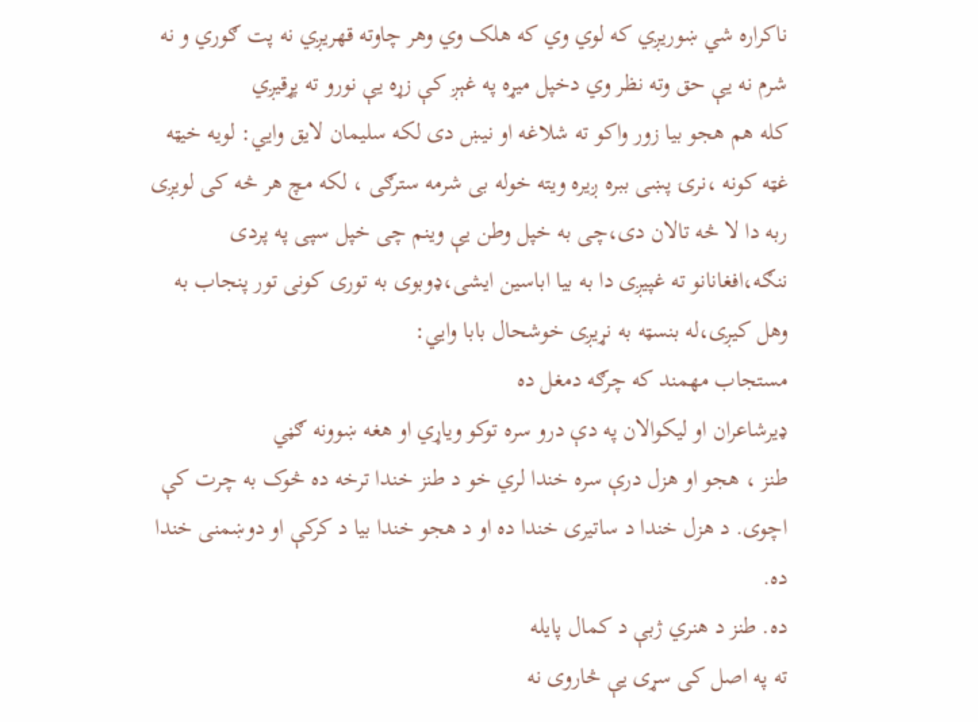ناکراره شي ښوريږي که لوي وي که هلک وي وهر چاوته قهريږي نه پت ګوري و نه شرم نه يې حق وته نظر وي دخپل ميړه په غېږ کې زړه يې نورو ته پړقيږي
کله هم هجو بیا زور واکو ته شلاغه او نیښ دی لکه سلیمان لایق وایي: لويه خيټه غټه کونه ،نرۍ پښی ببره ږيره ويته خوله بی شرمه سترګی ، لکه مچ هر څه کی لويږی ربه دا لا څه تالان دی،چی به خپل وطن یې وینم چی خپل سپی په پردی ننګه،افغانانو ته غپیږی دا به بیا اباسین ایشی،ډوبوی به توری کونی تور پنجاب به وهل کیږی،له بنسټه به نړیږی خوشحال بابا وایي:
مستجاب مهمند که چرګه دمغل ده
ډیرشاعران او لیکوالان په دې درو سره توکو ویاړي او هغه ښوونه ګڼي
طنز ، هجو او هزل درې سره خندا لري خو د طنز خندا ترخه ده څوک به چرت کې اچوی. د هزل خندا د ساتیری خندا ده او د هجو خندا بیا د کرکې او دوښمنی خندا ده.
ده. طنز د هنري ژبې د کمال پایله
ته په اصل کی سړی يې څاروی نه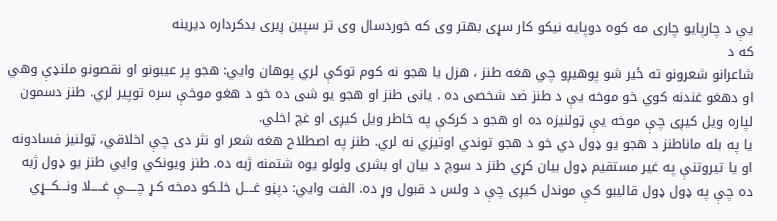يې د چارپایو چاری مه کوه دوپایه نیکو کار سړی بهتر وی که خوردسال وی تر سپین ږیری بدکرداره دیرینه
که د
شاعرانو شعرونو ته ځیر شو پوهیږو چي هغه طنز ، هزل یا هجو نه کوم توکې لري پوهان وایي: هجو پر عیبونو او نقصونو ملنډې وهي او دهغو غندنه کوي خو موخه يې د طنز ضد شخصی ده . یانی طنز او هجو یو شی ده خو د هغو موخې سره توپير لري. طنز دسمون لپاره ویل کیږی چې موخه يې ټولنیزه ده او هجو د کرکې په خاطر ویل کیږی او غچ اخلي.
یا په بله ماناطنز د هجو یو ډول دي خو د هجو توندي اوتیزي نه لري. طنز په اصطلاح هغه شعر او نثر دی چې اخلاقي، ټولنیز فسادونه او یا تیروتنې په غیر مستقیم ډول بیان کړي طنز د سوچ د بیان او بشری ولولو یوه شتمنه ژبه ده. طنز ویونکي وایي طنز یو ډول ژبه ده چې په ډول ډول قالیبو کې موندل کیږی چې د ولس د قبول وړ ده. الفت وایي: دپڼو غــــل خلـکو دمخه کـړ چـــــې غـــــلا ونـــکـــړي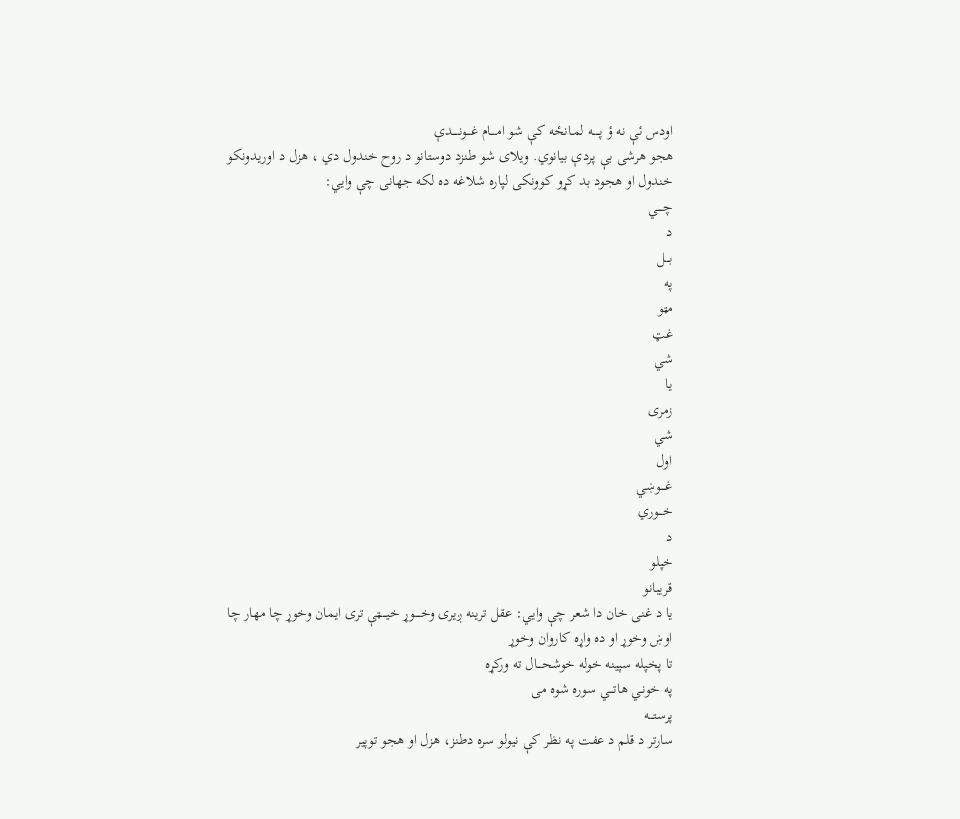اودس ئې نه ؤ پـــــه لمـانځه کې شو امــــام غـــونـــــدې
هجو هرشی بې پردې بیانوي. ویلای شو طنزد دوستانو د روح خندول دي ، هزل د اوریدونکو خندول او هجود بد کړو کوونکی لپاره شلاغه ده لکه جهانی چې وایي:
چــــي
د
بـــل
په
مټو
غټ
شي
يا
زمری
شي
اول
غــــوښي
خـــوري
د
خپلو
قريبانو
یا د غنی خان دا شعر چې وایي: عقل ترینه ږیری وخـــــوړ خیـــــټې تری ایمان وخوړ چا مهار چا اوښ وخوړ او ده واړه کاروان وخوړ
تا پخپله سپينه خوله خوشحـــال ته وركړه
په خونـي هاتـــي سوره شوه مى
پرستـــه
سارتر د قلم د عفت په نظر کې نیولو سره دطنز، هزل او هجو توپیر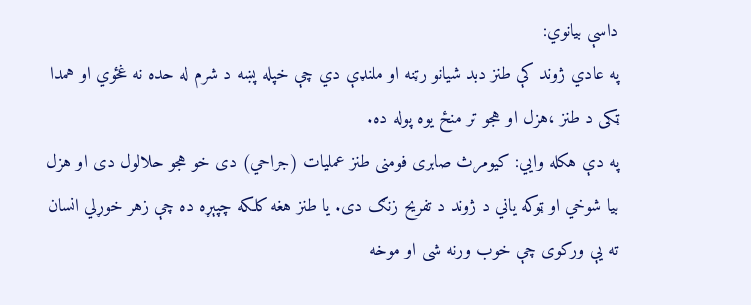داسې بیانوي:
په عادي ژوند کې طنز دبد شیانو رټنه او ملنډې دي چې خپله پښه د شرم له حده نه غځوي او همدا ټکی د طنز ،هزل او هجو تر منځ یوه پوله ده.
په دې هکله وایي: كيومرث صابرى فومنى طنز عملیات (جراحي) دی خو هجو حلالول دی او هزل بیا شوخي او ټوکه یاني د ژوند د تفریح زنګ دی. یا طنز هغه کلکه چپېړه ده چې زهر خوړلي انسان ته يې ورکوی چې خوب ورنه شی او موخه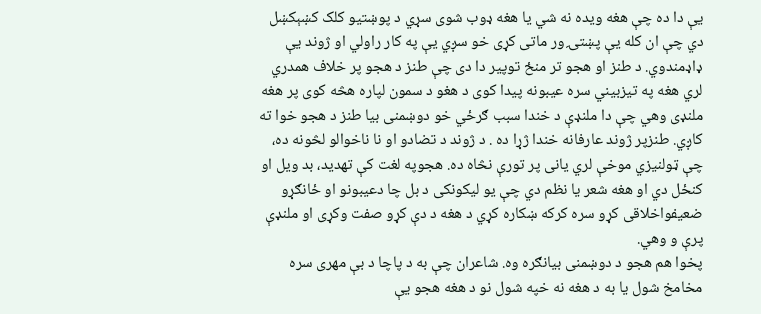يې دا ده چې هغه ویده نه شي یا هغه ډوب شوی سړي د پوښتیو کلک کښېکښل دي چې ان کله يې پښتۍ ور ماتی کړی خو سږي يې په کار راولي او ژوند يې ډاډمندوي. د طنز او هجو تر منځ توپير دا دی چې طنز د هجو پر خلاف همدري لري هغه په تیزبیني سره عیبونه پیدا کوی د هغو د سمون لپاره هڅه کوی پر هغه ملنډی وهي چې دا ملنډې د خندا سبب ګرځي خو دوښمنی بیا طنز د هجو خوا ته کاږي. طنزپر ژوند عارفانه خندا ژړا ده . د ژوند د تضادو او نا ناخوالو لڅونه ده، چې ټولنیزي موخې لري یانی پر تورې نڅاه ده. هجوپه لغت کې تهدید، بد ویل او کنځل دي او هغه شعر یا نظم دي چې یو لیکونکی د بل چا دعیبونو او ځانګړو ضعیفواخلاقی کړو سره کرکه ښکاره کړي د هغه د دې کړو صفت وکړی او ملنډې پرې و وهي.
پخوا هم هجو د دوښمنی بیانګره وه. شاعران چې به د پاچا د بې مهری سره مخامخ شول یا به د هغه نه خپه شول نو د هغه هجو يې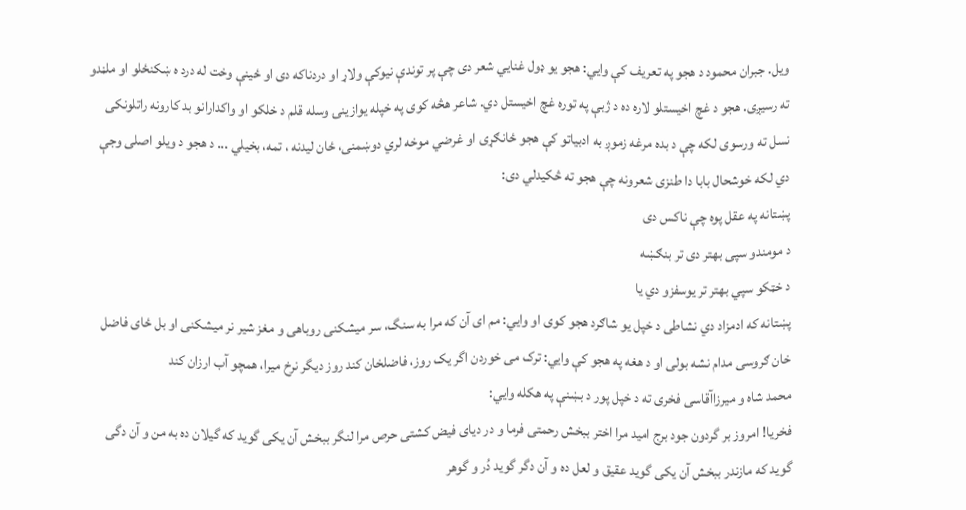ویل. جبران محمود د هجو په تعریف کې وایي: هجو یو ډول غنايي شعر دی چې پر توندې نیوکې ولاړ او دردناکه دی او ځینې وخت له درد ه ښکنځلو او ملڼدو ته رسیږی. هجو د غچ اخیستلو لاره ده د ژبې په توره غچ اخیستل دي. شاعر هڅه کوی په خپله یوازینۍ وسله قلم د خلکو او واکدارانو بد کارونه راتلونکی نسل ته ورسوی لکه چې د بده مرغه زموږ به ادبیاتو کې هجو ځانګړی او غرضي موخه لري دوښمنی، ځان لیدنه ، تمه، بخیلي ... د هجو د ویلو اصلی وجې دي لکه خوشحال بابا دا طنزی شعرونه چې هجو ته څکیدلي دی:
پښتانه په عقل پوه چې ناكس دى
د مومندو سپى بهتر دى تر بنګښه
د خټكو سپي بهتر تر يوسفزو دي یا
پښتانه كه ادمزاد دي نشاطی د خپل یو شاګرد هجو کوی او وايي: مم ای آن که مرا به سنگ، سر میشکنی روباهی و مغز شیر نر میشکنی او بل ځای فاضل خان ګروسی مدام نشه بولی او د هغه په هجو کې وایي: ترک می خوردن اگر یک روز، فاضلخان کند روز دیگر نرخ میرا، همچو آب ارزان کند
محمد شاه و میرزاآقاسی فخری ته د خپل پور د بښنې په هکله وایي:
فخریا! امروز بر گردون جود برج امید مرا اختر ببخش رحمتی فرما و در دیای فیض کشتی حرص مرا لنگر ببخش آن یکی گوید که گیلان ده به من و آن دگی گوید که مازندر ببخش آن یکی گوید عقیق و لعل ده و آن دگر گوید دُر و گوهر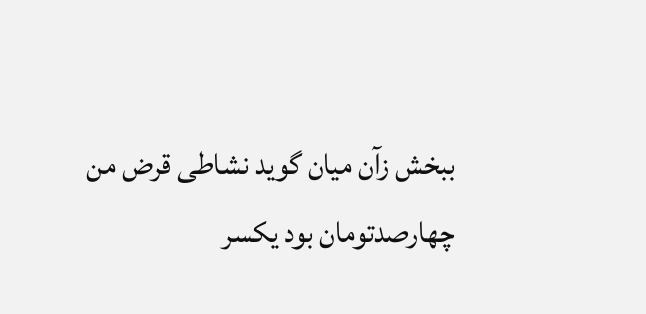ببخش زآن میان گوید نشاطی قرض من چهارصدتومان بود یکسر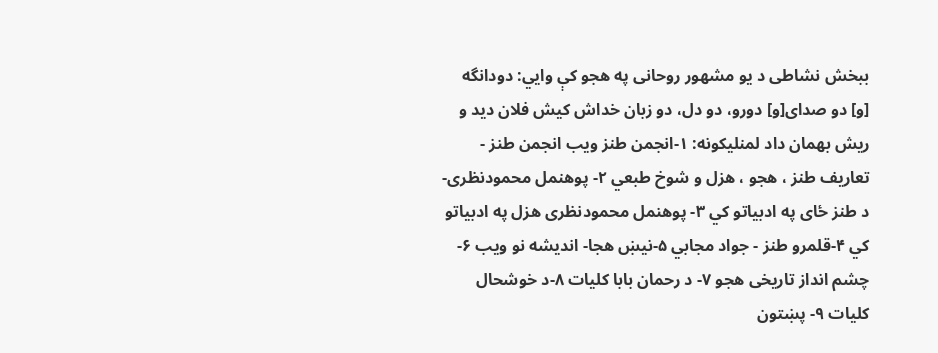ببخش نشاطی د یو مشهور روحانی په هجو کې وایي: دودانگه [و] دو صدای[و] دورو، دو دل، دو زبان خداش کیش فلان دید و ریش بهمان داد لمنلیکونه: ۱-انجمن طنز ویب انجمن طنز - تعاريف طنز ، هجو ، هزل و شوخ طبعي ۲- پوهنمل محمودنظری-د طنز ځای په ادبیاتو کي ۳- پوهنمل محمودنظری هزل په ادبیاتو کي ۴-قلمرو طنز - جواد مجابي ۵-نیښ هجا- اندیشه نو ویب ۶- چشم انداز تاریخی هجو ۷- د رحمان بابا کلیات ۸-د خوشحال کلیات ۹- پښتون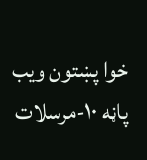خوا پښتون ویب پاڼه ۱۰-مرسلات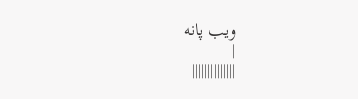ویب پانه
|
||||||||||||||